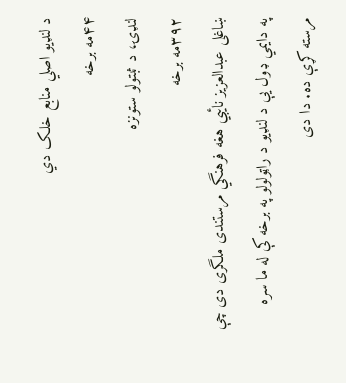د لنډیو اصلي منابع خلک دي
۴۴مه برخه
لنډۍ، د ثبتولو ستونزه
۳۹۲مه برخه
ښاغلی عبدالعزیز نایٔبي هغه فرهنگي مرستندی ملگری دی چې په دایمي ډول یې د لنډیو د راټولولو په برخه کې له ما سره مرسته کړې ده. دا دی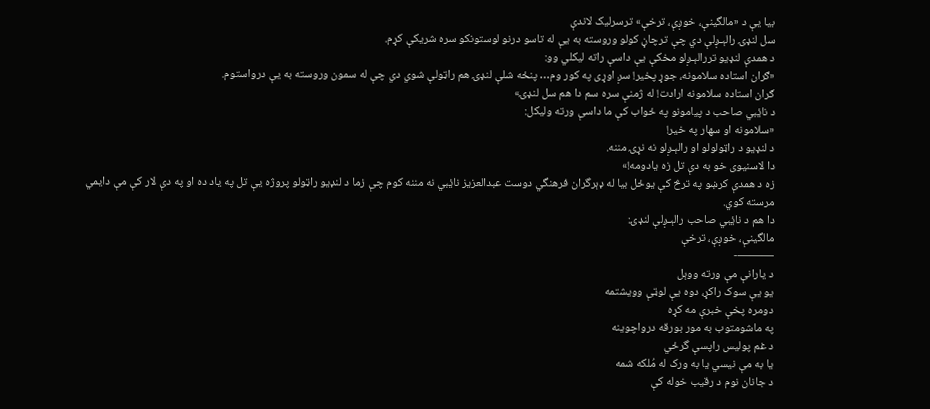بیا یې د «مالگینې، خوږې، ترخې» ترسرلیک لاندې
سل لنډۍ رالېـږلې دي چې ترچاڼ کولو وروسته به یې له تاسو درنو لوستونکو سره شریکې کړم.
د همدې لنډیو تررالېـږلو مخکې یې داسې راته لیکلي وو:
«ګران استاده سلامونه، جوړ پخیر! سږ اوړی په کور وم… پنځه شلې لنډۍ هم راټولې شوي دي چې له سمون وروسته به یې درواستوم.
ګران استاده سلامونه ارادت! له ژمنې سره سم دا هم سل لنډۍ»
د نایٔبي صاحب د پیامونو په ځواب کې ما داسې ورته ولیکل:
«سلامونه او سهار په خیر!
د لنډیو د راټولولو او رالېـږلو نه نړۍ مننه.
دا لاسنیوی خو به دې تل زه یادومه!»
زه د همدې کرښو په ترڅ کې یوځل بیا له ډېرگران فرهنگي دوست عبدالعزیز نایٔبي نه مننه کوم چې زما د لنډیو راټولو پروژه یې تل په یاد ده او په دې لار کې مې دایمي مرسته کوي.
دا هم د نایٔبي صاحب رالېـږلې لنډۍ:
مالگینې، خوږې، ترخې
———-
د یارانې مې ورته ووېل
یو یې سوک راکړ، دوه یې لوټې وویشتمه
دومره پخې خبرې مه کړه
په ماشومتوب به مور بورقه درواچوینه
د غم پولیس راپسې گرځي
یا به مې نیسي یا به ورک له مُلکه شمه
د جانان نوم د رقیب خوله کې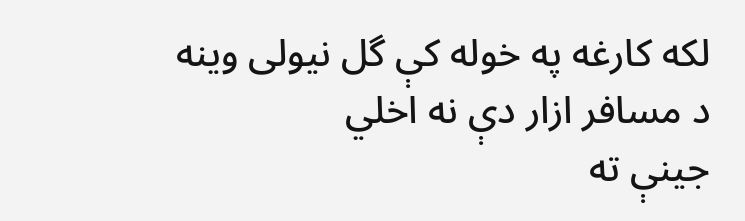لکه کارغه په خوله کې گل نیولی وینه
د مسافر ازار دې نه اخلي
جینې ته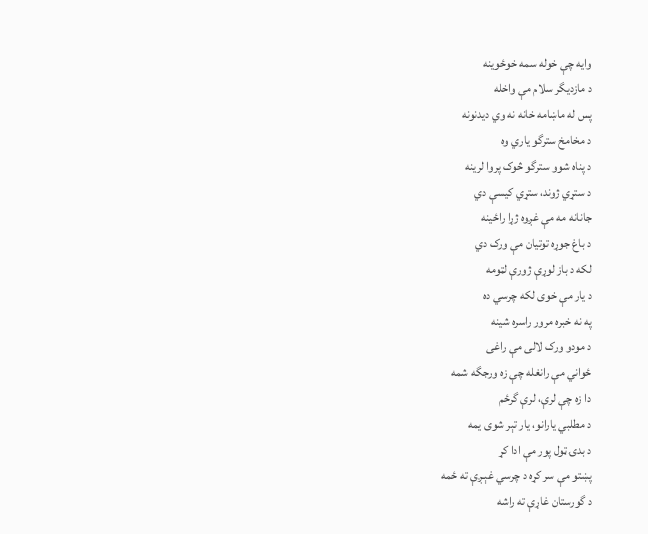وایه چې خوله سمه خوځوینه
د مازدیگر سلام مې واخله
پس له ماښامه خانه نه وي دیدنونه
د مخامخ سترگو یاري وه
د پناه شوو سترگو څوک پروا لرینه
د ستړي ژوند، ستړي کیسې دي
جانانه مه مې غږوه ژړا راځینه
د باغ جوړه توتیان مې ورک دي
لکه د باز لوړې ژورې لټومه
د یار مې خوی لکه چرسي ده
په نه خبره مرور راسره شینه
د مودو ورک لالی مې راغی
ځواني مې رانغله چې زه ورجگه شمه
دا زه چې لرې، لرې گرځم
د مطلبي یارانو، یار تېر شوی یمه
د بدۍ ټول پور مې ادا کړ
پښتو مې سر کړه د چرسي غېـږې ته ځمه
د گورستان غاړې ته راشه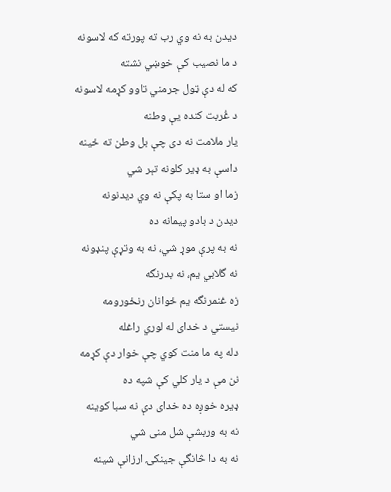دیدن به نه وي رب ته پورته که لاسونه
د ما نصیب کې خوښي نشته
که له دې ټول جرمني تاوو کړمه لاسونه
د غُربت کنده یې وطنه
یار ملامت نه دی چې بل وطن ته ځینه
داسې به ډیر کلونه تېر شي
زما او ستا به پکې نه وي دیدنونه
دیدن د بادو پیمانه ده
نه به پرې موړ شي، نه به وتړې پنډونه
نه گلابي یم، نه بدرنگه
زه غنمرنگه یم ځوانان رنځورومه
نیستي د خدای له لوري راغله
دله په ما منت کوي چې خوار دې کړمه
نن مې د یار کلي کې شپه ده
ډیره خوږه ده خدای دې نه سبا کوینه
نه به وربشې شل منی شي
نه به دا څانگې جینکۍ ارزانې شینه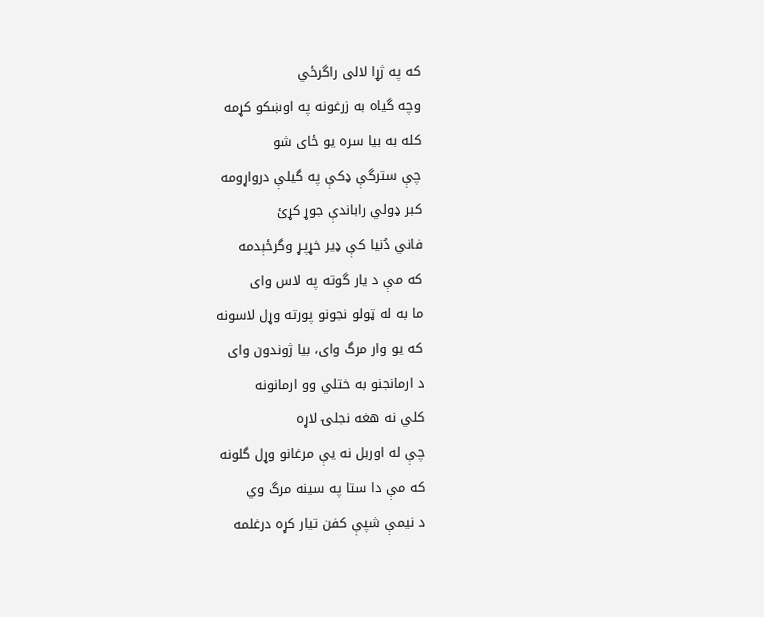که په ژړا لالی راگرځي
وچه گیاه به زرغونه په اوښکو کړمه
کله به بیا سره یو ځای شو
چې سترگې ډکې په گیلې درواړومه
کبر ډولي راباندې جوړ کړئ
فاني دُنیا کې ډیر خړپـړ وگرځېدمه
که مې د یار گوته په لاس وای
ما به له ټولو نجونو پورته وړل لاسونه
که یو وار مرگ وای، بیا ژوندون وای
د ارمانجنو به ختلي وو ارمانونه
کلي نه هغه نجلۍ لاړه
چې له اوربل نه یې مرغانو وړل گلونه
که مې دا ستا په سینه مرگ وي
د نیمې شپې کفن تیار کړه درغلمه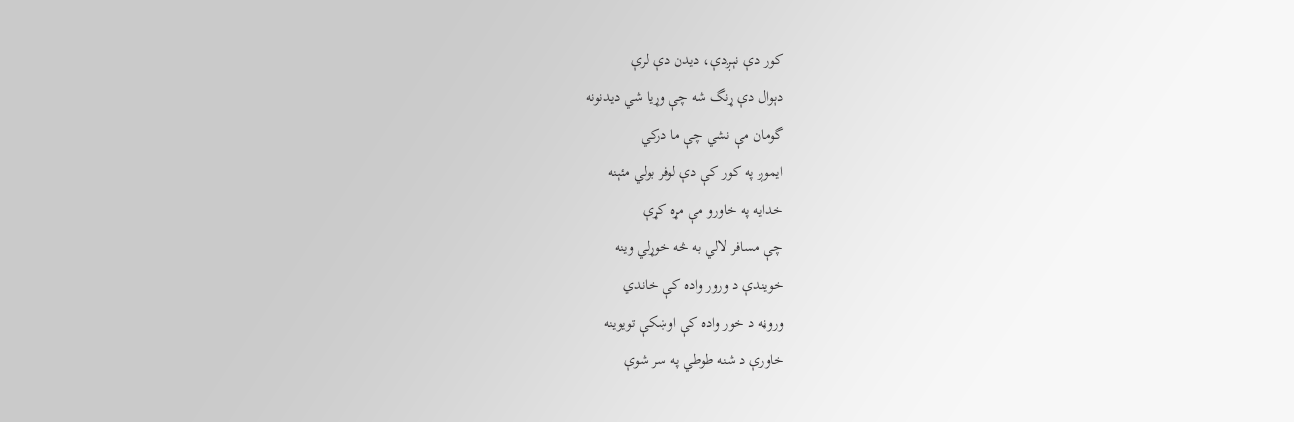کور دې نېـږدې، دیدن دې لرې
دېوال دې ړنگ شه چې وړیا شي دیدنونه
گومان مې نشي چې ما درکي
ایموږ په کور کې دې لوفر بولي مئېنه
خدایه په خاورو مې مړه کړې
چې مسافر لالي به څه خوړلي وینه
خویندې د ورور واده کې خاندي
وروڼه د خور واده کې اوښکې تویوینه
خاورې د شنه طوطي په سر شوې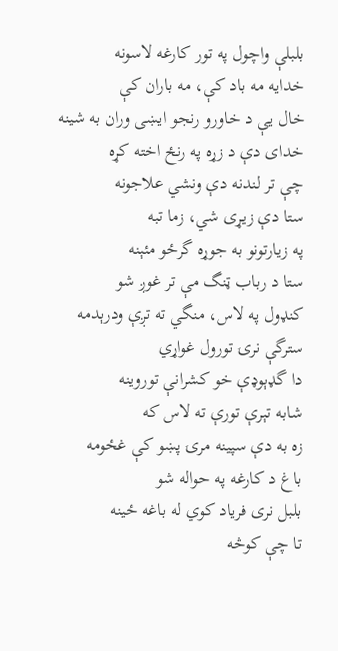بلبلې واچول په تور کارغه لاسونه
خدایه مه باد کې، مه باران کې
خال یې د خاورو رنجو ایښی وران به شینه
خدای دې د زړه په رنځ اخته کړه
چې تر لندنه دې ونشي علاجونه
ستا دې زیـړی شي، زما تبه
په زیارتونو به جوړه گرځو مئېنه
ستا د رباب ټنگ مې تر غوږ شو
کنډول په لاس، منگي ته تږې ودرېدمه
سترگې نرۍ تورول غواړي
دا گډېوډې خو کشرانې توروینه
شابه تېرې تورې ته لاس که
زه به دې سپینه مرۍ پښو کې غځومه
باغ د کارغه په حواله شو
بلبل نری فریاد کوي له باغه ځینه
تا چې کوڅه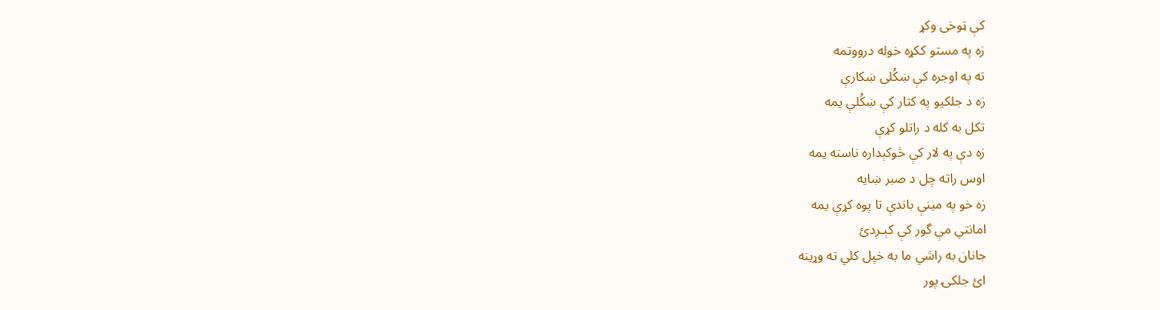کې ټوخی وکړ
زه په مستو ککړه خوله درووتمه
ته په اوجره کې ښکُلی ښکارې
زه د جلکیو په کتار کې ښکُلې یمه
تکل به کله د راتلو کړې
زه دې په لار کې څوکېداره ناسته یمه
اوس راته چل د صبر ښایه
زه خو په مینې باندې تا پوه کړې یمه
امانتي مې گور کې کېـږدئ
جانان به راشي ما به خپل کلي ته وړینه
ائ جلکۍ پور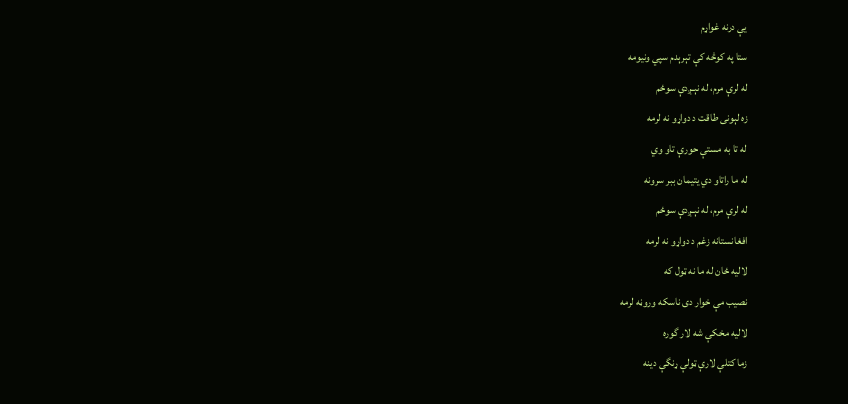یې درنه غواړم
ستا په کوڅه کې تېرېدم سپي ونیومه
له لرې مرم، له نېـږدې سوځم
زه لېونی طاقت د دواړو نه لرمه
له تا به مستې حورې تاو وي
له ما راتاو دي یتیمان ببر سرونه
له لرې مرم، له نېـږدې سوځم
افغانستانه زغم د دواړو نه لرمه
لالیه ځان له ما نه ټول که
نصیب مې خوار دی ناسکه وروڼه لرمه
لالیه مخکې شه لار گوره
زما کتلې لارې ټولې ړنگې دینه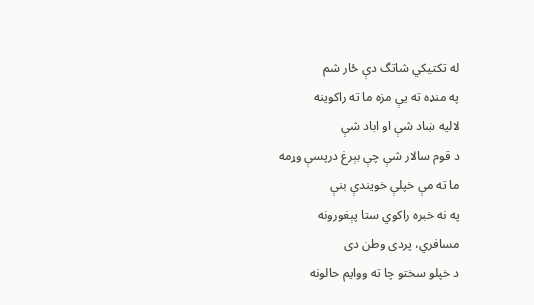له تکتیکي شاتگ دې ځار شم
په منډه ته یې مزه ما ته راکوینه
لالیه ښاد شې او اباد شې
د قوم سالار شې چې بېرغ درپسې وړمه
ما ته مې خپلې خویندې بنې
په نه خبره راکوي ستا پېغورونه
مسافري، پردی وطن دی
د خپلو سختو چا ته ووایم حالونه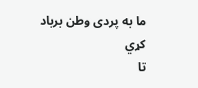ما به پردی وطن برباد کړي
تا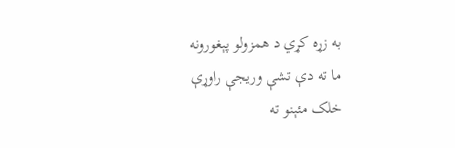به زړه کړي د همزولو پېغورونه
ما ته دې تشې وریجې راوړې
خلک مئېنو ته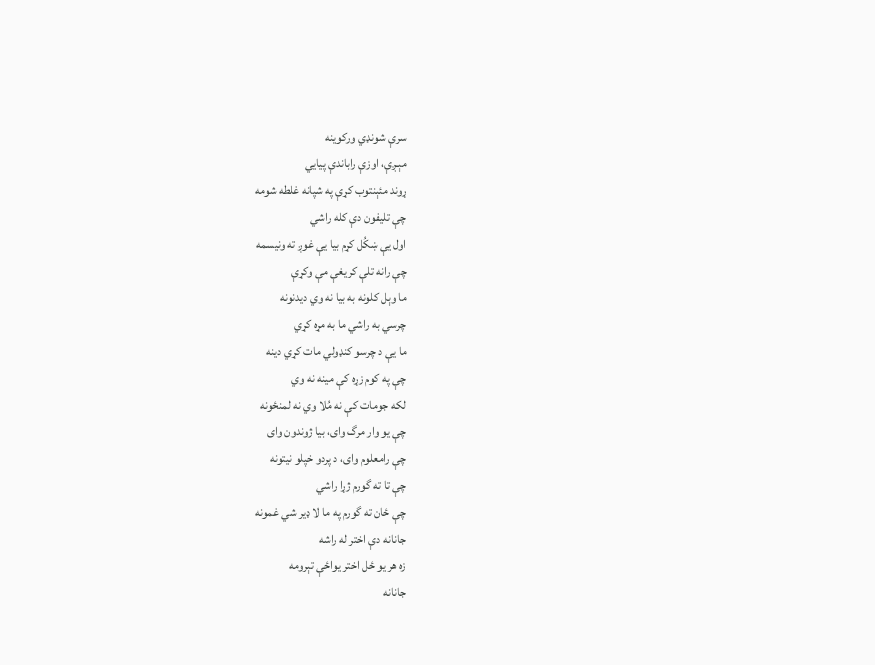سرې شونډي ورکوینه
مېـږې، اوزې راباندې پیایي
ړوند مئېنتوب کړې په شپانه غلطه شومه
چې تلیفون دې کله راشي
اول یې ښکُل کړم بیا یې غوږ ته ونیسمه
چې رانه تلې کریغې مې وکړې
ما وېل کلونه به بیا نه وي دیدنونه
چرسي به راشي ما به مړه کړي
ما یې د چرسو کنډولي مات کړي دینه
چې په کوم زړه کې مینه نه وي
لکه جومات کې نه مُلا وي نه لمنځونه
چې یو وار مرگ وای، بیا ژوندون وای
چې رامعلوم وای، د پردو خپلو نیتونه
چې تا ته گورم ژړا راشي
چې ځان ته گورم په ما لا ډیر شي غمونه
جانانه دې اختر له راشه
زه هر یو ځل اختر یواځې تېرومه
جانانه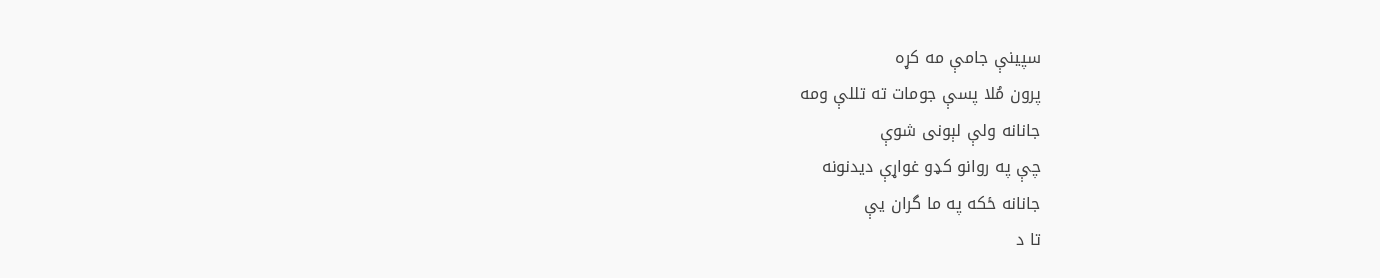سپینې جامې مه کړه
پرون مُلا پسې جومات ته تللې ومه
جانانه ولې لېونی شوې
چې په روانو کډو غواړې دیدنونه
جانانه ځکه په ما گران یې
تا د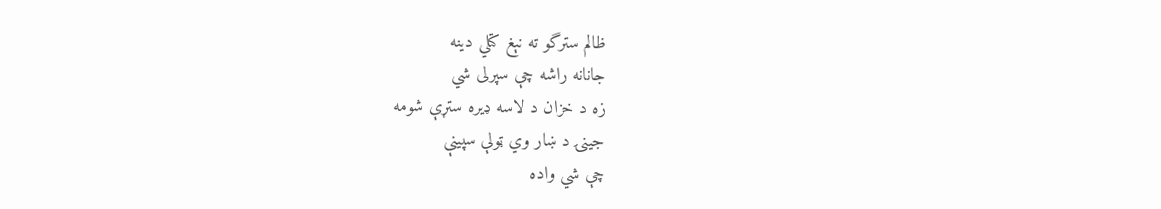ظالم سترگو ته نېغ کتلي دینه
جانانه راشه چې سپرلی شي
زه د خزان د لاسه ډیره ستړې شومه
جینۍ د ښار وي ټولې سپینې
چې شي واده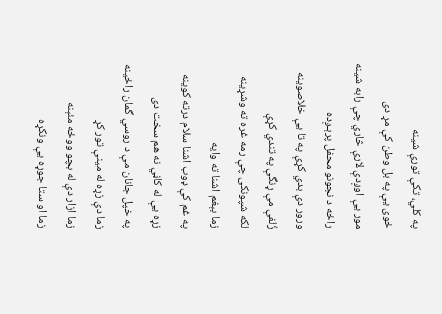په کلي، تکې تورې شینه
ځوی یې په بل وطن کې مړ دی
مور یې اوږدې لارې څاري چې رابه شینه
راځه د نجونو محفل پرېـږده
ورور دې بدي کړې په تا یې خلاصوینه
زُلفې مې ړنگې په تندي کړې
لکه شپونکی چې رمه غره ته وشړینه
زما بېغم اشنا ته وایه
په غم کې ډوب اشنا سلام درته کوینه
زړه یې له کاڼي نه هم سخت دی
په خپل جانان مې د روسي گمان راځینه
زما دې زړه له مینې تور کړ
زما ازار دې له بچو ووځه مئېنه
زما او ستا جوړه یې ونکړه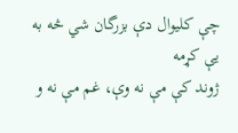چې کلیوال دې بزرگان شي څه به یې کړمه
ژوند کې مې نه وې، غم مې نه و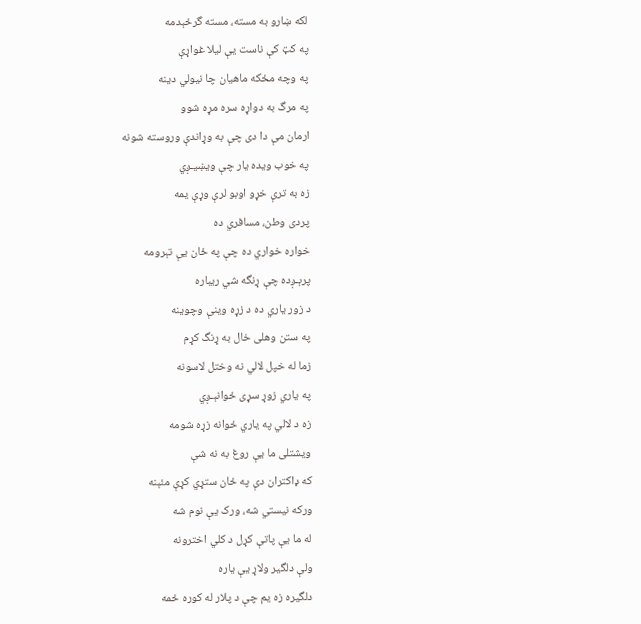لکه ښارو به مسته، مسته گرځېدمه
په کټ کې ناست یې لیلا غواړې
په وچه مځکه ماهیان چا نیولي دینه
په مرگ به دواړه سره مړه شوو
ارمان مې دا دی چې به وړاندې وروسته شونه
په خوب ویده یار چې ويښیـږي
زه به ترې خړو اوبو لرې وړې یمه
پردی وطن، مسافري ده
خواره خواري ده چې په ځان یې تېرومه
پرېـږده چې ړنگه شي ریباره
د زور یاري ده د زړه وینې وچوینه
په ستن وهلی خال به ړنگ کړم
زما له خپل لالي نه وختل لاسونه
په یاري زوړ سړی ځوانېـږي
زه د لالي په یاري ځوانه زړه شومه
ویشتلی ما یې روغ به نه شې
که ډاکتران دې په ځان ستړي کړې مئېنه
ورکه نیستي شه، ورک یې نوم شه
له ما یې پاتې کړل د کلي اخترونه
ولې دلگیر ولاړ یې یاره
دلگیره زه یم چې د پلار له کوره ځمه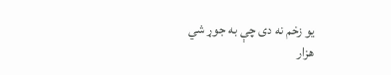یو زخم نه دی چې به جوړ شي
هزار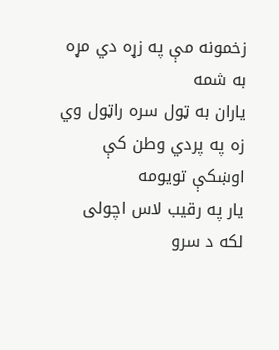زخمونه مې په زړه دي مړه به شمه
یاران به ټول سره راټول وي
زه په پردي وطن کې اوښکې تویومه
یار په رقیب لاس اچولی
لکه د سرو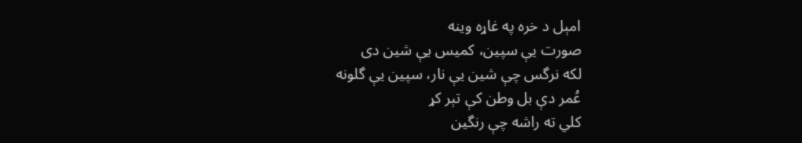امېل د خره په غاړه وینه
صورت یې سپین، کمیس یې شین دی
لکه نرگس چې شین یې نار، سپین یې گلونه
عُمر دې بل وطن کې تېر کړ
کلي ته راشه چې رنگین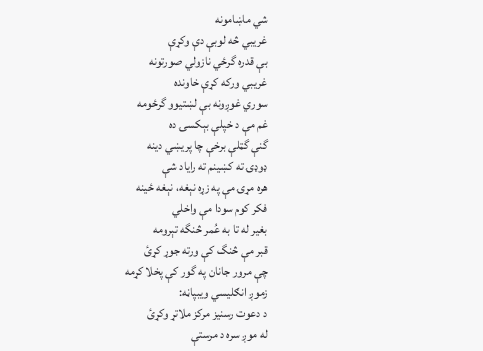شي ماښامونه
غریبي څه لوبې دې وکړې
بې قدره گرځي نازولي صورتونه
غریبي ورکه کړې خاونده
سوري غوږونه بې لښتیوو گرځومه
غم مې د خپلې بېکسۍ ده
گنې گټلې برخې چا پریښي دینه
ډوډۍ ته کښینم ته رایاد شې
هره مړۍ مې په زړه نېغه، نېغه ځینه
فکر کوم سودا مې واخلي
بغیر له تا به عُمر څنگه تېرومه
قبر مې څنگ کې ورته جوړ کړئ
چې مرور جانان په گور کې پخلا کړمه
زموږ انګلیسي ویبپاڼه:
د دعوت رسنیز مرکز ملاتړ وکړئ
له موږ سره د مرستې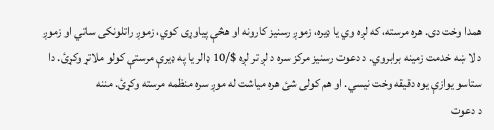همدا وخت دی. هره مرسته، که لږه وي یا ډیره، زموږ رسنیز کارونه او هڅې پیاوړی کوي، زموږ راتلونکی ساتي او زموږ د لا ښه خدمت زمینه برابروي. د دعوت رسنیز مرکز سره د لږ تر لږه $/10 ډالر یا په ډیرې مرستې کولو ملاتړ وکړئ. دا ستاسو یوازې یوه دقیقه وخت نیسي. او هم کولی شئ هره میاشت له موږ سره منظمه مرسته وکړئ. مننه
د دعوت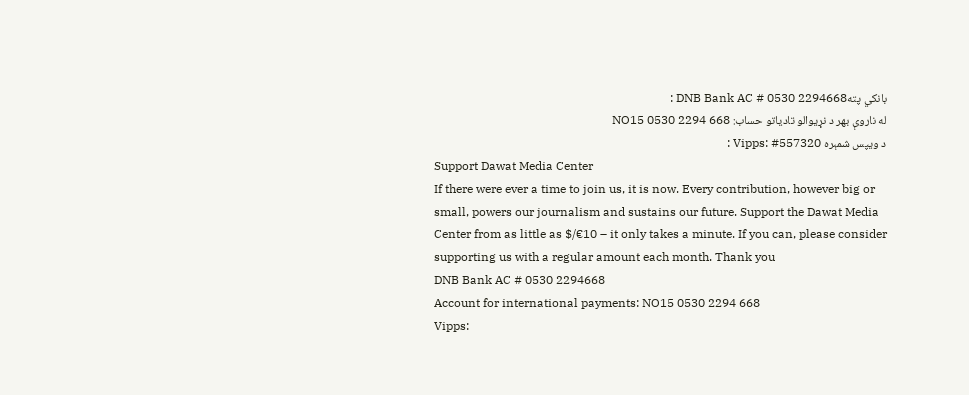بانکي پتهDNB Bank AC # 0530 2294668 :
له ناروې بهر د نړیوالو تادیاتو حساب: NO15 0530 2294 668
د ویپس شمېره Vipps: #557320 :
Support Dawat Media Center
If there were ever a time to join us, it is now. Every contribution, however big or small, powers our journalism and sustains our future. Support the Dawat Media Center from as little as $/€10 – it only takes a minute. If you can, please consider supporting us with a regular amount each month. Thank you
DNB Bank AC # 0530 2294668
Account for international payments: NO15 0530 2294 668
Vipps: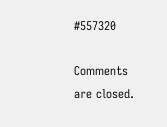#557320

Comments are closed.